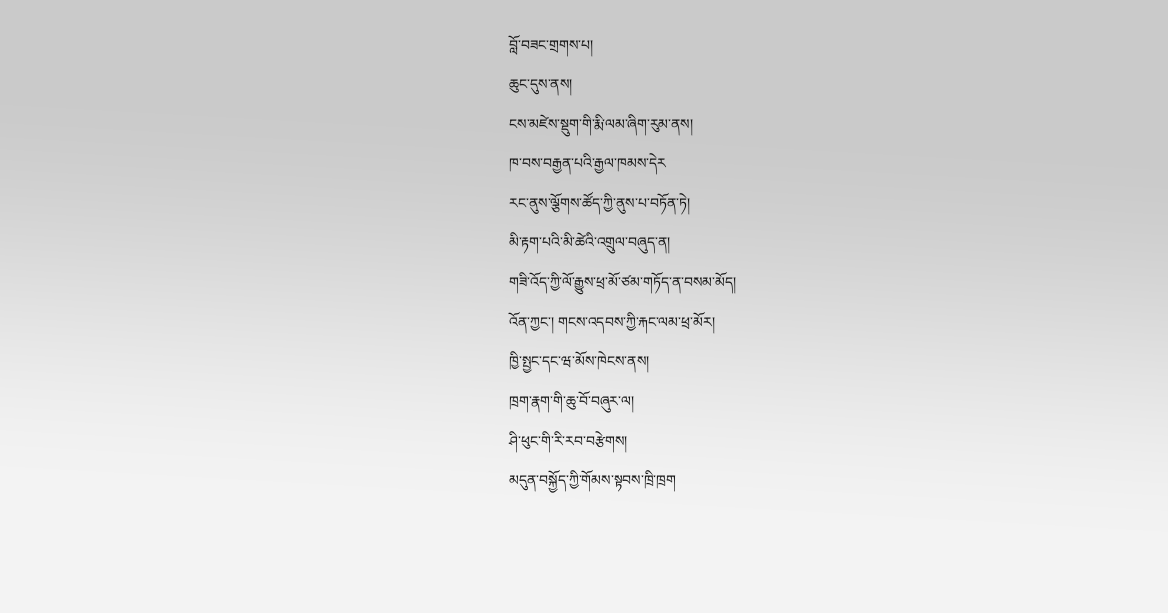བློ་བཟང་གྲགས་པ།
ཆུང་དུས་ནས།
ངས་མཛེས་སྡུག་གི་རྨི་ལམ་ཞིག་རུམ་ནས།
ཁ་བས་བརྒྱན་པའི་རྒྱལ་ཁམས་དེར
རང་ནུས་ལྕོགས་ཚོད་ཀྱི་ནུས་པ་བཏོན་ཏེ།
མི་རྟག་པའི་མི་ཚེའི་འགྲུལ་བཞུད་ན།
གཟི་འོད་ཀྱི་ལོ་རྒྱུས་ཕྲ་མོ་ཙམ་གཏོད་ན་བསམ་མོད།
འོན་ཀྱང་། གངས་འདབས་ཀྱི་རྐང་ལམ་ཕྲ་མོར།
ཁྱི་སྤྱང་དང་ཝ་མོས་ཁེངས་ནས།
ཁྲག་རྣག་གི་ཆུ་བོ་བཞུར་ལ།
ཤི་ཕུང་གི་རི་རབ་བརྩེགས།
མདུན་བསྐྱོད་ཀྱི་གོམས་སྟབས་ཁྲི་ཁྲག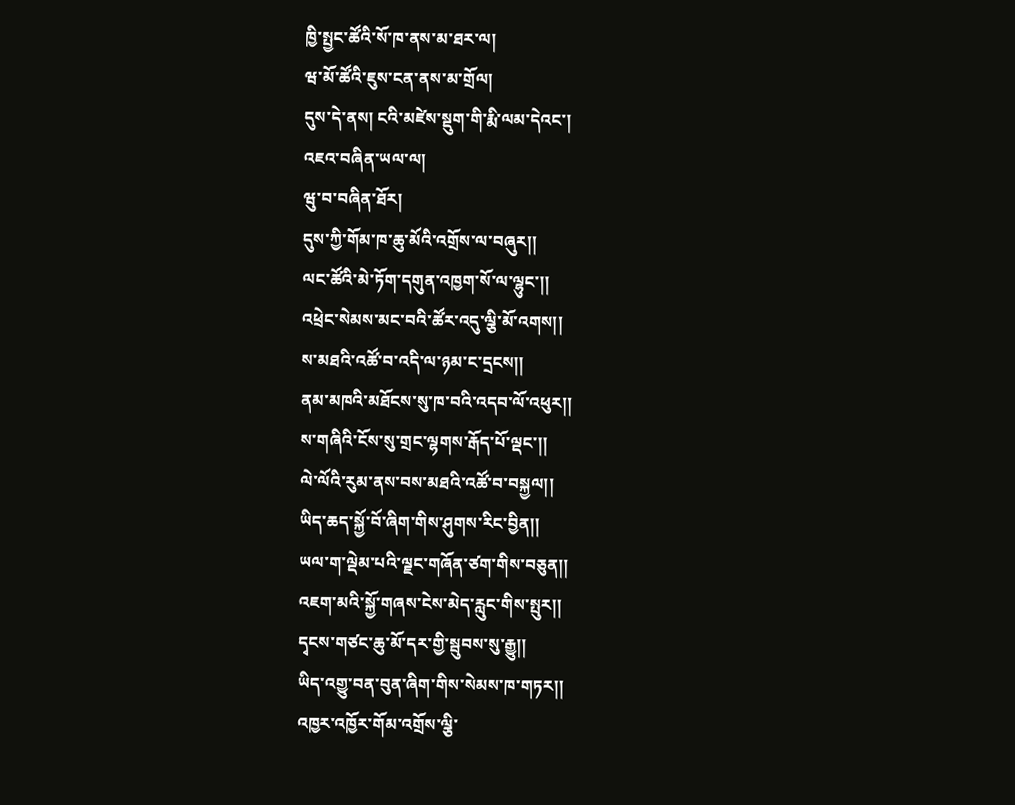ཁྱི་སྤྱང་ཚོའི་སོ་ཁ་ནས་མ་ཐར་ལ།
ཝ་མོ་ཚོའི་ཇུས་ངན་ནས་མ་གྲོལ།
དུས་དེ་ནས། ངའི་མཛེས་སྡུག་གི་རྨི་ལམ་དེའང་།
འཇའ་བཞིན་ཡལ་ལ།
ཝུ་བ་བཞིན་ཐོར།
དུས་ཀྱི་གོམ་ཁ་ཆུ་མོའི་འགྲོས་ལ་བཞུར།།
ལང་ཚོའི་མེ་ཏོག་དགུན་འཁྱག་སོ་ལ་ལྷུང་།།
འཕྲེང་སེམས་མང་བའི་ཚོར་འདུ་ལྕི་མོ་འགས།།
ས་མཐའི་འཚོ་བ་འདི་ལ་ཉམ་ང་དྲངས།།
ནམ་མཁའི་མཐོངས་སུ་ཁ་བའི་འདབ་ལོ་འཕུར།།
ས་གཞིའི་ངོས་སུ་གྲང་ལྷགས་རྒོད་པོ་ལྡང་།།
ལེ་ལོའི་རུམ་ནས་བས་མཐའི་འཚོ་བ་བསྐྱལ།།
ཡིད་ཆད་སྐྱོ་བོ་ཞིག་གིས་ཤུགས་རིང་བྱིན།།
ཡལ་ག་ལྡེམ་པའི་ལྗང་གཞོན་ཙག་གིས་བཅུན།།
འཇག་མའི་སྐྱོ་གཞས་ངེས་མེད་རླུང་གིས་སྤུར།།
དྭངས་གཙང་ཆུ་མོ་དར་གྱི་སྦུབས་སུ་རྒྱུ།།
ཡིད་འགྱུ་བན་བུན་ཞིག་གིས་སེམས་ཁ་གཏར།།
འཁྱར་འཁྱོར་གོམ་འགྲོས་ལྕི་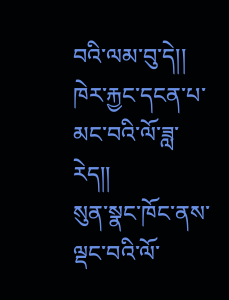བའི་ལམ་བུ་དེ།།
ཁེར་རྐྱང་དངན་པ་མང་བའི་ལོ་ཟླ་རེད།།
སུན་སྣང་ཁོང་ནས་ལྡང་བའི་ལོ་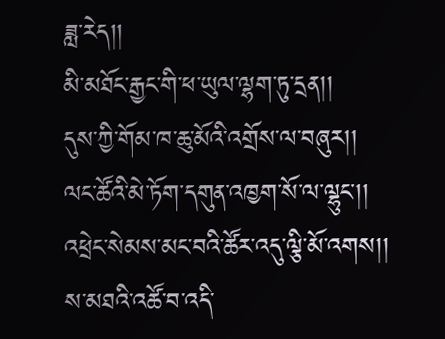ཟླ་རེད།།
མི་མཐོང་རྒྱང་གི་ཕ་ཡུལ་ལྷག་ཏུ་དྲན།།
དུས་ཀྱི་གོམ་ཁ་ཆུ་མོའི་འགྲོས་ལ་བཞུར།།
ལང་ཚོའི་མེ་ཏོག་དགུན་འཁྱག་སོ་ལ་ལྷུང་།།
འཕྲེང་སེམས་མང་བའི་ཚོར་འདུ་ལྕི་མོ་འགས།།
ས་མཐའི་འཚོ་བ་འདི་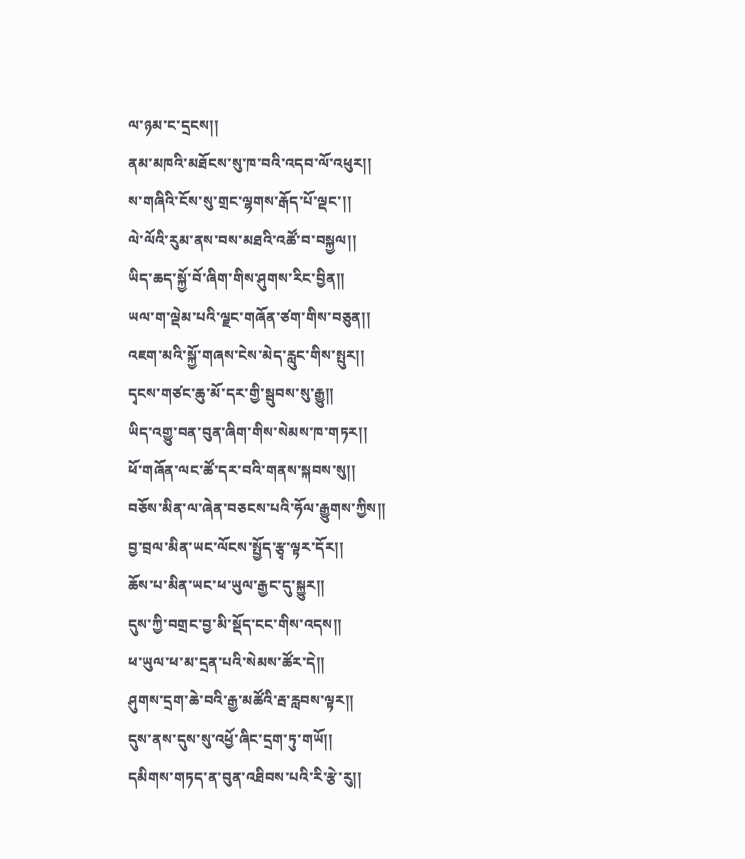ལ་ཉམ་ང་དྲངས།།
ནམ་མཁའི་མཐོངས་སུ་ཁ་བའི་འདབ་ལོ་འཕུར།།
ས་གཞིའི་ངོས་སུ་གྲང་ལྷགས་རྒོད་པོ་ལྡང་།།
ལེ་ལོའི་རུམ་ནས་བས་མཐའི་འཚོ་བ་བསྐྱལ།།
ཡིད་ཆད་སྐྱོ་བོ་ཞིག་གིས་ཤུགས་རིང་བྱིན།།
ཡལ་ག་ལྡེམ་པའི་ལྗང་གཞོན་ཙག་གིས་བཅུན།།
འཇག་མའི་སྐྱོ་གཞས་ངེས་མེད་རླུང་གིས་སྤུར།།
དྭངས་གཙང་ཆུ་མོ་དར་གྱི་སྦུབས་སུ་རྒྱུ།།
ཡིད་འགྱུ་བན་བུན་ཞིག་གིས་སེམས་ཁ་གཏར།།
ཕོ་གཞོན་ལང་ཚོ་དར་བའི་གནས་སྐབས་སུ།།
བཅོས་མིན་ལ་ཞེན་བཅངས་པའི་ཧོལ་རྒྱུགས་ཀྱིས།།
བྱ་བྲལ་མིན་ཡང་ལོངས་སྤྱོད་རྩྭ་ལྟར་དོར།།
ཆོས་པ་མིན་ཡང་ཕ་ཡུལ་རྒྱང་དུ་སྐྱུར།།
དུས་ཀྱི་བགྲང་བྱ་མི་སྡོད་ངང་གིས་འདས།།
ཕ་ཡུལ་ཕ་མ་དྲན་པའི་སེམས་ཚོར་དེ།།
ཤུགས་དྲག་ཆེ་བའི་རྒྱ་མཚོའི་རྦ་རླབས་ལྟར།།
དུས་ནས་དུས་སུ་འཕྱོ་ཞིང་དྲག་ཏུ་གཡོ།།
དམིགས་གཏད་ན་བུན་འཐིབས་པའི་རི་རྩེ་རུ།།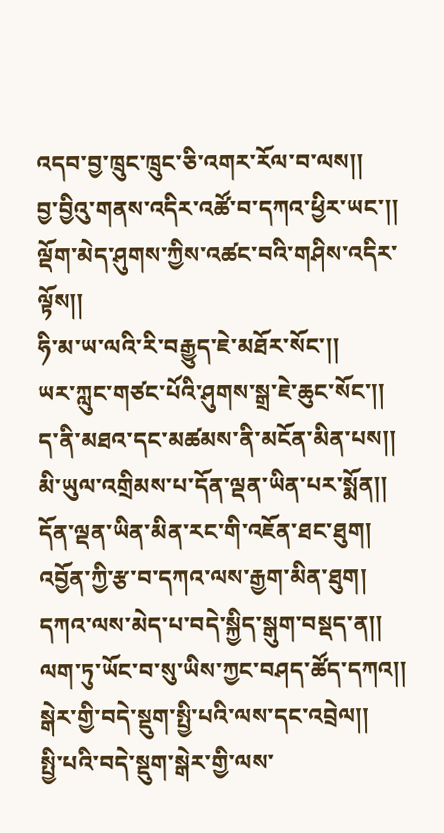འདབ་བྱ་ཁྲུང་ཁྲུང་ཅི་འགར་རོལ་བ་ལས།།
བྱ་བྱིའུ་གནས་འདིར་འཚོ་བ་དཀའ་ཕྱིར་ཡང་།།
ལྡོག་མེད་ཤུགས་ཀྱིས་འཚང་བའི་གཤིས་འདིར་ལྟོས།།
ཧི་མ་ཡ་ལའི་རི་བརྒྱུད་ཇེ་མཐོར་སོང་།།
ཡར་ཀླུང་གཙང་པོའི་ཤུགས་སྒྲ་ཇེ་ཆུང་སོང་།།
ད་ནི་མཐའ་དང་མཚམས་ནི་མངོན་མིན་པས།།
མི་ཡུལ་འགྲིམས་པ་དོན་ལྡན་ཡིན་པར་སྨོན།།
དོན་ལྡན་ཡིན་མིན་རང་གི་འཇོན་ཐང་ཐུག།
འབྱོན་ཀྱི་རྩ་བ་དཀའ་ལས་རྒྱག་མིན་ཐུག།
དཀའ་ལས་མེད་པ་བདེ་སྐྱིད་སྒུག་བསྡད་ན།།
ལག་ཏུ་ཡོང་བ་སུ་ཡིས་ཀྱང་བཤད་ཚོད་དཀའ།།
སྒེར་གྱི་བདེ་སྡུག་སྤྱི་པའི་ལས་དང་འབྲེལ།།
སྤྱི་པའི་བདེ་སྡུག་སྒེར་གྱི་ལས་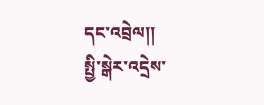དང་འབྲེལ།།
སྤྱི་སྒེར་འདྲེས་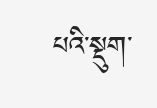པའི་སྡུག་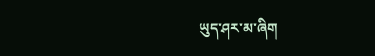ཡུད་ཤར་མ་ཞིག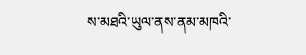ས་མཐའི་ཡུལ་ནས་ནམ་མཁའི་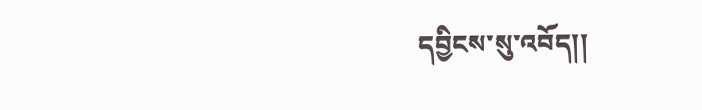དབྱིངས་སུ་འབོད།།